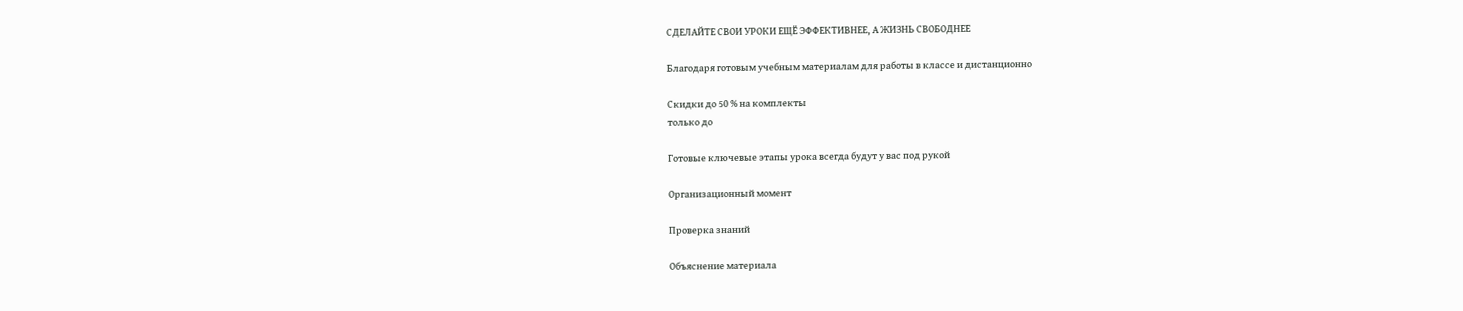СДЕЛАЙТЕ СВОИ УРОКИ ЕЩЁ ЭФФЕКТИВНЕЕ, А ЖИЗНЬ СВОБОДНЕЕ

Благодаря готовым учебным материалам для работы в классе и дистанционно

Скидки до 50 % на комплекты
только до

Готовые ключевые этапы урока всегда будут у вас под рукой

Организационный момент

Проверка знаний

Объяснение материала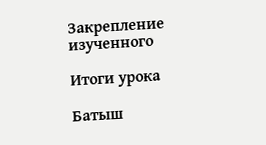Закрепление изученного

Итоги урока

Батыш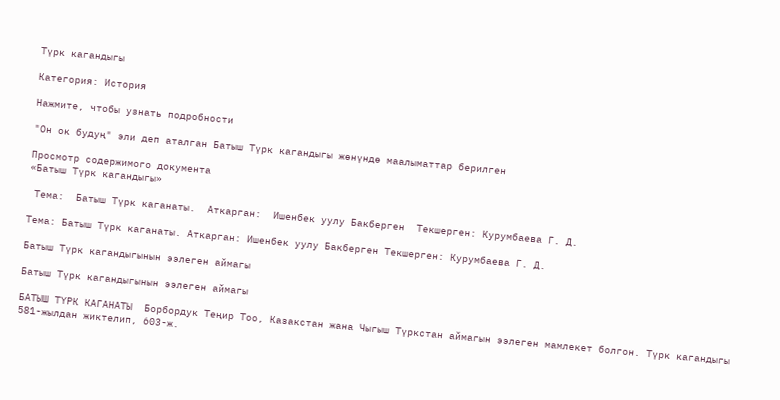Түрк кагандыгы

Категория: История

Нажмите, чтобы узнать подробности

"Он ок будуң" эли деп аталган Батыш Түрк кагандыгы жөнүндө маалыматтар берилген

Просмотр содержимого документа
«Батыш Түрк кагандыгы»

 Тема:  Батыш Түрк каганаты.  Аткарган:  Ишенбек уулу Бакберген  Текшерген: Курумбаева Г. Д.

Тема: Батыш Түрк каганаты. Аткарган: Ишенбек уулу Бакберген Текшерген: Курумбаева Г. Д.

Батыш Түрк кагандыгынын ээлеген аймагы

Батыш Түрк кагандыгынын ээлеген аймагы

БАТЫШ ТҮРК КАГАНАТЫ  Борбордук Теңир Тоо, Казакстан жана Чыгыш Түркстан аймагын ээлеген мамлекет болгон. Түрк кагандыгы 581-жылдан жиктелип, 603-ж.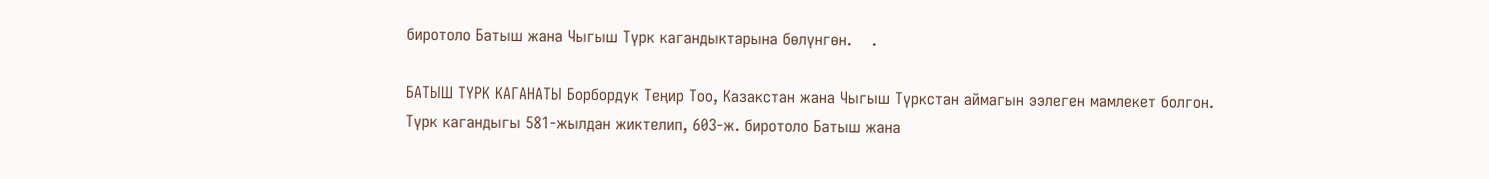биротоло Батыш жана Чыгыш Түрк кагандыктарына бөлүнгөн.    .

БАТЫШ ТҮРК КАГАНАТЫ Борбордук Теңир Тоо, Казакстан жана Чыгыш Түркстан аймагын ээлеген мамлекет болгон. Түрк кагандыгы 581-жылдан жиктелип, 603-ж. биротоло Батыш жана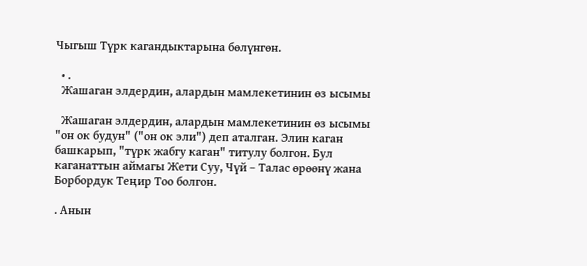Чыгыш Түрк кагандыктарына бөлүнгөн.

  • .
  Жашаган элдердин, алардын мамлекетинин өз ысымы

  Жашаган элдердин, алардын мамлекетинин өз ысымы "он ок будун" ("он ок эли") деп аталган. Элин каган башкарып, "түрк жабгу каган" титулу болгон. Бул каганаттын аймагы Жети Суу, Чүй – Талас өрөөнү жана Борбордук Теңир Тоо болгон.

. Анын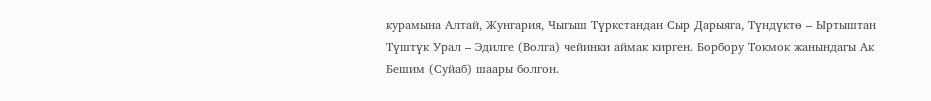курамына Алтай, Жунгария, Чыгыш Түркстандан Сыр Дарыяга, Түндүктө – Ыртыштан Түштүк Урал – Эдилге (Волга) чейинки аймак кирген. Борбору Токмок жанындагы Ак Бешим (Суйаб) шаары болгон.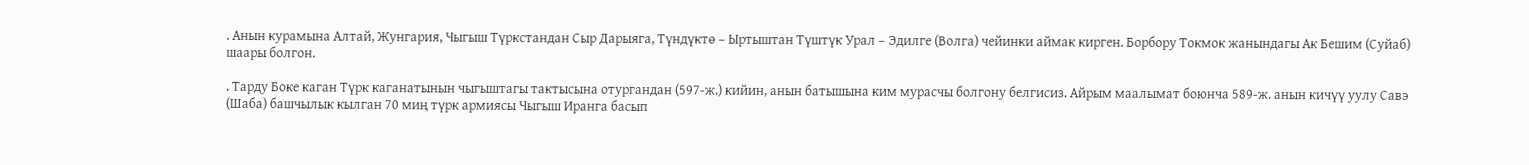. Анын курамына Алтай, Жунгария, Чыгыш Түркстандан Сыр Дарыяга, Түндүктө – Ыртыштан Түштүк Урал – Эдилге (Волга) чейинки аймак кирген. Борбору Токмок жанындагы Ак Бешим (Суйаб) шаары болгон.

. Тарду Боке каган Түрк каганатынын чыгыштагы тактысына отургандан (597-ж.) кийин, анын батышына ким мурасчы болгону белгисиз. Айрым маалымат боюнча 589-ж. анын кичүү уулу Савэ (Шаба) башчылык кылган 70 миң түрк армиясы Чыгыш Иранга басып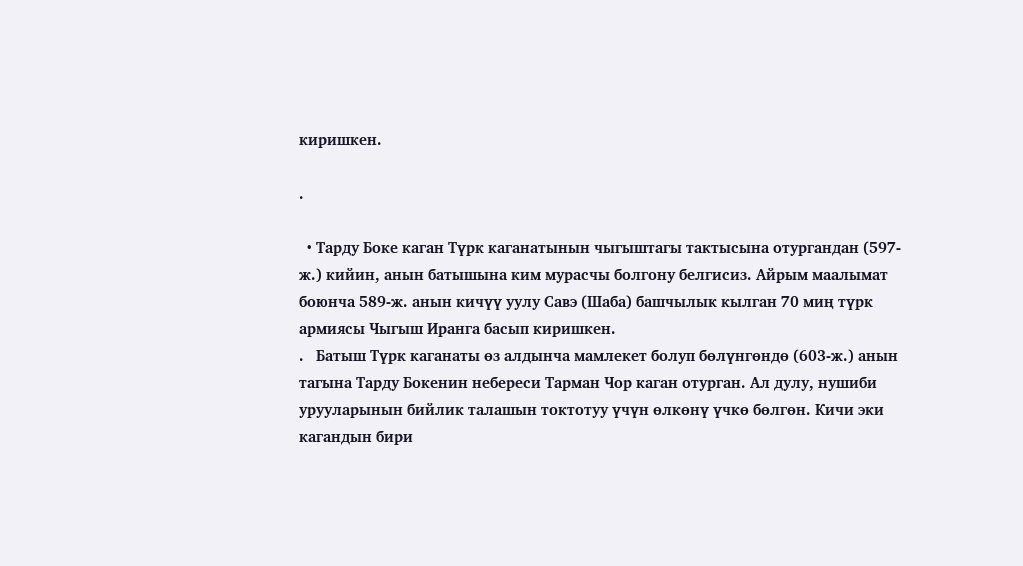киришкен.

.

  • Тарду Боке каган Түрк каганатынын чыгыштагы тактысына отургандан (597-ж.) кийин, анын батышына ким мурасчы болгону белгисиз. Айрым маалымат боюнча 589-ж. анын кичүү уулу Савэ (Шаба) башчылык кылган 70 миң түрк армиясы Чыгыш Иранга басып киришкен.
.   Батыш Түрк каганаты өз алдынча мамлекет болуп бөлүнгөндө (603-ж.) анын тагына Тарду Бокенин небереси Тарман Чор каган отурган. Ал дулу, нушиби урууларынын бийлик талашын токтотуу үчүн өлкөнү үчкө бөлгөн. Кичи эки кагандын бири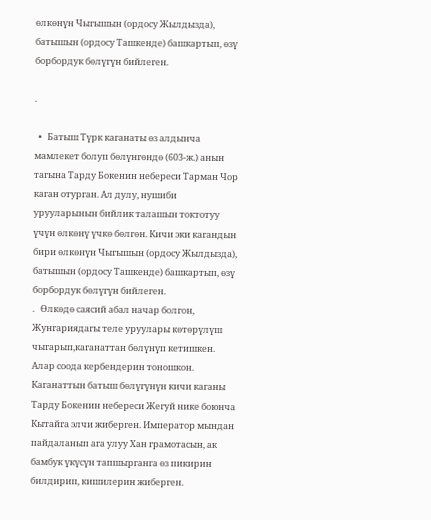өлкөнүн Чыгышын (ордосу Жылдызда), батышын (ордосу Ташкенде) башкартып, өзү борбордук бөлүгүн бийлеген.

.

  •   Батыш Түрк каганаты өз алдынча мамлекет болуп бөлүнгөндө (603-ж.) анын тагына Тарду Бокенин небереси Тарман Чор каган отурган. Ал дулу, нушиби урууларынын бийлик талашын токтотуу үчүн өлкөнү үчкө бөлгөн. Кичи эки кагандын бири өлкөнүн Чыгышын (ордосу Жылдызда), батышын (ордосу Ташкенде) башкартып, өзү борбордук бөлүгүн бийлеген.
.   Өлкөдө саясий абал начар болгон, Жунгариядагы теле уруулары көтөрүлүш чыгарып,каганаттан бөлүнүп кетишкен. Алар соода кербендерин тоношкон. Каганаттын батыш бөлүгүнүн кичи каганы Тарду Бокенин небереси Жегуй нике боюнча Кытайга элчи жиберген. Император мындан пайдаланып ага улуу Хан грамотасын, ак бамбук үкүсүн тапшырганга өз пикирин билдирип, кишилерин жиберген.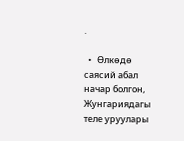.

  •   Өлкөдө саясий абал начар болгон, Жунгариядагы теле уруулары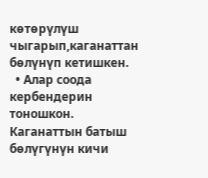көтөрүлүш чыгарып,каганаттан бөлүнүп кетишкен.
  • Алар соода кербендерин тоношкон. Каганаттын батыш бөлүгүнүн кичи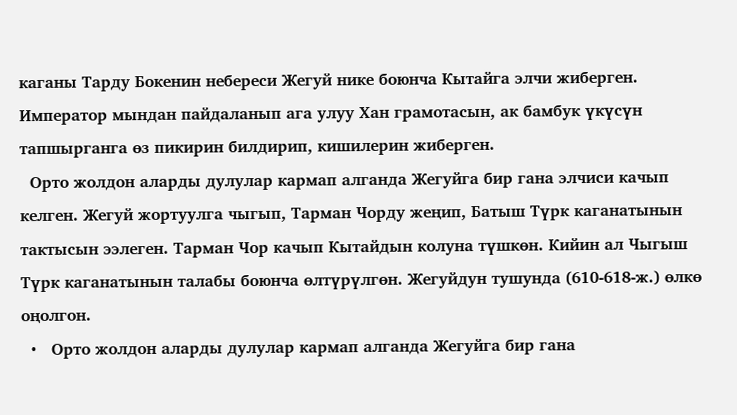каганы Тарду Бокенин небереси Жегуй нике боюнча Кытайга элчи жиберген. Император мындан пайдаланып ага улуу Хан грамотасын, ак бамбук үкүсүн тапшырганга өз пикирин билдирип, кишилерин жиберген.
  Орто жолдон аларды дулулар кармап алганда Жегуйга бир гана элчиси качып келген. Жегуй жортуулга чыгып, Тарман Чорду жеңип, Батыш Түрк каганатынын тактысын ээлеген. Тарман Чор качып Кытайдын колуна түшкөн. Кийин ал Чыгыш Түрк каганатынын талабы боюнча өлтүрүлгөн. Жегуйдун тушунда (610-618-ж.) өлкө оңолгон.
  •   Орто жолдон аларды дулулар кармап алганда Жегуйга бир гана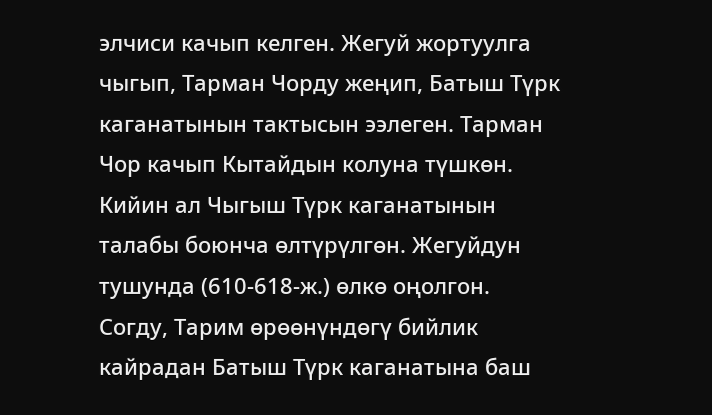элчиси качып келген. Жегуй жортуулга чыгып, Тарман Чорду жеңип, Батыш Түрк каганатынын тактысын ээлеген. Тарман Чор качып Кытайдын колуна түшкөн. Кийин ал Чыгыш Түрк каганатынын талабы боюнча өлтүрүлгөн. Жегуйдун тушунда (610-618-ж.) өлкө оңолгон.
Согду, Тарим өрөөнүндөгү бийлик кайрадан Батыш Түрк каганатына баш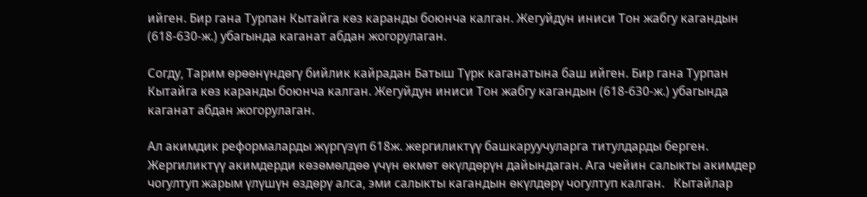ийген. Бир гана Турпан Кытайга көз каранды боюнча калган. Жегуйдун иниси Тон жабгу кагандын (618-630-ж.) убагында каганат абдан жогорулаган.

Согду, Тарим өрөөнүндөгү бийлик кайрадан Батыш Түрк каганатына баш ийген. Бир гана Турпан Кытайга көз каранды боюнча калган. Жегуйдун иниси Тон жабгу кагандын (618-630-ж.) убагында каганат абдан жогорулаган.

Ал акимдик реформаларды жүргүзүп 618ж. жергиликтүү башкаруучуларга титулдарды берген. Жергиликтүү акимдерди көзөмөлдөө үчүн өкмөт өкүлдөрүн дайындаган. Ага чейин салыкты акимдер чогултуп жарым үлүшүн өздөрү алса, эми салыкты кагандын өкүлдөрү чогултуп калган.   Кытайлар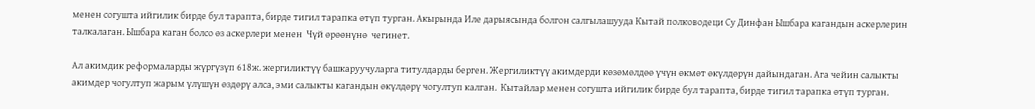менен согушта ийгилик бирде бул тарапта, бирде тигил тарапка өтүп турган. Акырында Иле дарыясында болгон салгылашууда Кытай полководеци Су Динфан Ышбара кагандын аскерлерин талкалаган. Ышбара каган болсо өз аскерлери менен  Чүй өрөөнүнө  чегинет.

Ал акимдик реформаларды жүргүзүп 618ж. жергиликтүү башкаруучуларга титулдарды берген. Жергиликтүү акимдерди көзөмөлдөө үчүн өкмөт өкүлдөрүн дайындаган. Ага чейин салыкты акимдер чогултуп жарым үлүшүн өздөрү алса, эми салыкты кагандын өкүлдөрү чогултуп калган.  Кытайлар менен согушта ийгилик бирде бул тарапта, бирде тигил тарапка өтүп турган.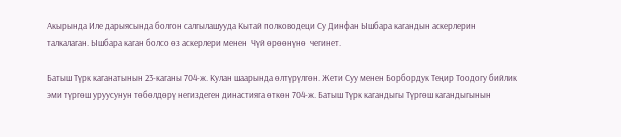Акырында Иле дарыясында болгон салгылашууда Кытай полководеци Су Динфан Ышбара кагандын аскерлерин талкалаган. Ышбара каган болсо өз аскерлери менен  Чүй өрөөнүнө  чегинет.

Батыш Түрк каганатынын 23-каганы 704-ж. Кулан шаарында өлтүрүлгөн. Жети Суу менен Борбордук Теңир Тоодогу бийлик эми түргөш уруусунун төбөлдөрү негиздеген династияга өткөн 704-ж. Батыш Түрк кагандыгы Түргөш кагандыгынын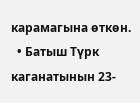карамагына өткөн.
  • Батыш Түрк каганатынын 23-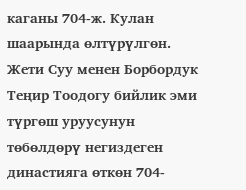каганы 704-ж. Кулан шаарында өлтүрүлгөн. Жети Суу менен Борбордук Теңир Тоодогу бийлик эми түргөш уруусунун төбөлдөрү негиздеген династияга өткөн 704-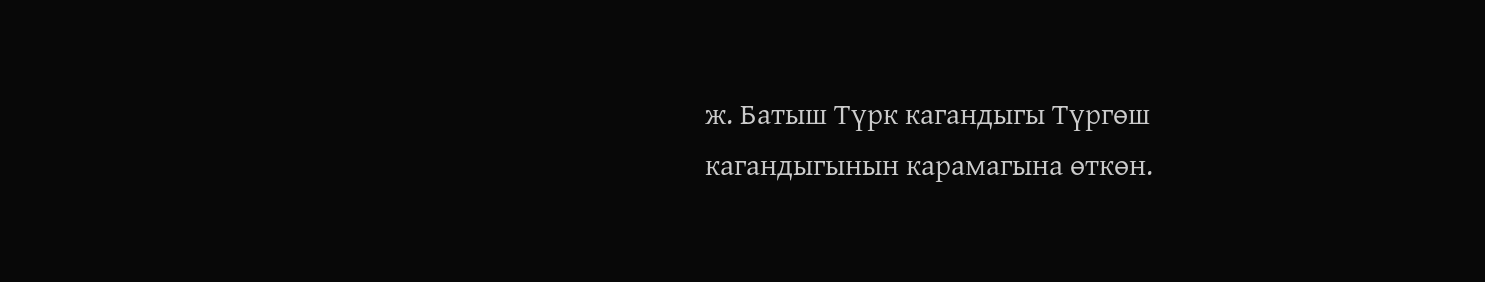ж. Батыш Түрк кагандыгы Түргөш кагандыгынын карамагына өткөн.